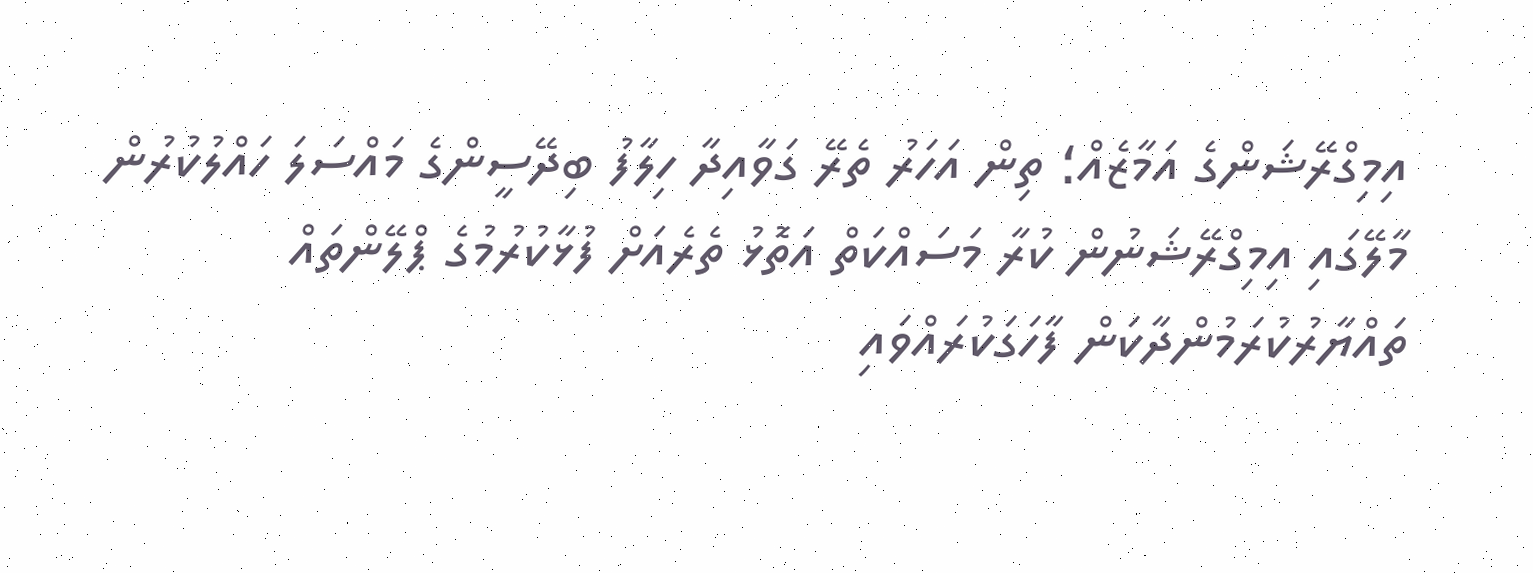އިމިގްރޭޝަންގެ އަމާޒެއް؛ ތިން އަހަރު ތެރޭ ގަވާއިދާ ހިލާފު ބިދޭސީންގެ މައްސަލަ ހައްލުކުރުން
މާލޭގައި އިމިގްރޭޝަނުން ކުރާ މަސައްކަތް އަތޮޅު ތެރެއަށް ފުޅާކުރުމުގެ ޕްލޭންތައް ތައްޔާރުކުރަމުންދާކަން ފާހަގަކުރައްވައި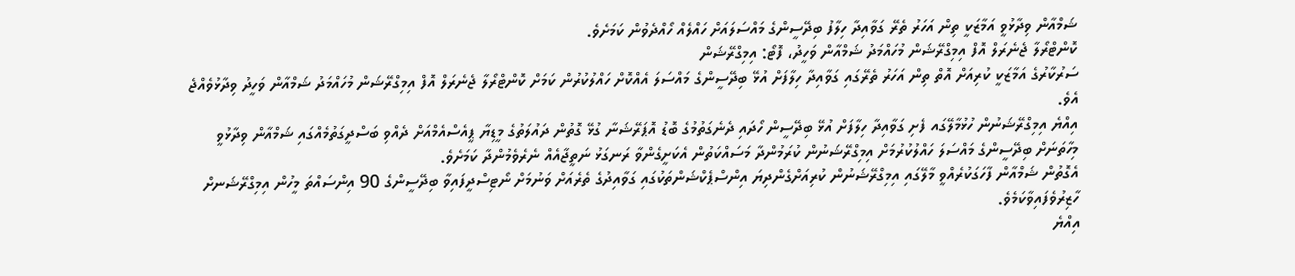ޝަމްއާން ވިދާޅުވީ އަމާޒަކީ ތިން އަހަރު ތެރޭ ގަވާއިދާ ހިލާފު ބިދޭސީންގެ މައްސަލައަށް ހައްލެއް ހޯއްދެވުން ކަމަށެވެ.
ކޮންޓްރޯލާ ޖެނެރަލް އޮފް އިމިގްރޭޝަން މުހައްމަދު ޝަމްއާން ވަހީދު، ފޮޓޯ: އިމިގްރޭޝަން
ސަރުކާރުގެ އަމާޒަކީ ކުރިއަށް އޮތް ތިން އަހަރު ތެރޭގައި ގަވާއިދާ ހިލާފަށް އުޅޭ ބިދޭސީންގެ މައްސަލަ އެއްކޮށް ހައްލުކުރުން ކަމަށް ކޮންޓްރޯލާ ޖެނެރަލް އޮފް އިމިގްރޭޝަން މުހައްމަދު ޝަމްއާން ވަހީދު ވިދާޅުވެއްޖެ އެވެ.
އިއްޔެ އިމިގްރޭޝަނުން ހުޅުމާލޭގައ ފެށި ގަވާއިދާ ހިލާފަށް އުޅޭ ބިދޭސީން ހޯދައި ދެނެގަތުމުގެ ބޮޑު އޮޕަރޭޝަނާ ގުޅޭ ގޮތުން ދައުލަތުގެ މީޑިޔާ ޕީއެސްއެމްއަށް ދެއްވި ބަސްދީގަތުމެއްގައި ޝަމްއާން ވިދާޅުވީ މިހާތަނަށް ބިދޭސީންގެ މައްސަލަ ހައްލުކުރުމަށް އިމިގްރޭޝަނުން ކުރަމުންދާ މަސައްކަތުން އެކަށީގެންވާ ރަނގަޅު ނަތީޖާއެއް ނެރެވެމުންދާ ކަމަށެވެ.
އެގޮތުން ޝަމްއާން ފާހަގަކުރެއްވީ މާލޭގައި އިމިގްރޭޝަނުން ކުރިއަށްގެންދިޔަ އިންސްޕެކްޝަންތަކުގައި ގަވާއިދުގެ ތެރެއަށް ވަނުމަށް ނޯޓިސްދީފައިވާ ބިދޭސީންގެ 90 އިންސައްތަ މީހުން އިމިގްރޭޝަނށް ހާޒިރުވެފައިވާކަމެވެ.
އިއްޔެ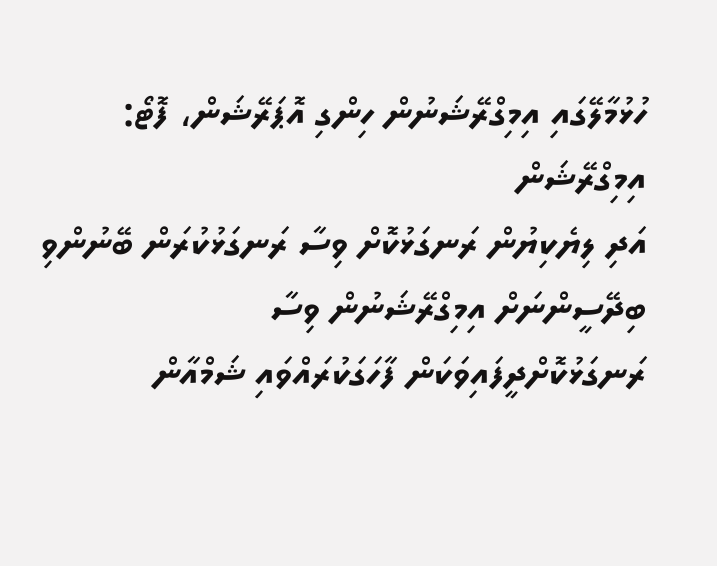ހުޅުމާލޭގައި އިމިގްރޭޝަނުން ހިންގި އޮޕަރޭޝަން، ފޮޓޯ: އިމިގްރޭޝަން
އަދި ލިޔެކިޔުން ރަނގަޅުކޮށް ވިސާ ރަނގަޅުކުރަން ބޭނުންވި ބިދޭސީންނަށް އިމިގްރޭޝަނުން ވިސާ ރަނގަޅުކޮށްދީފައިވަކަން ފާހަގަކުރައްވައި ޝަމްއާން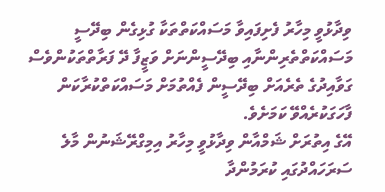ވިދާޅުވީ މިހާރު ފެށިފައިވާ މަސައްކަތްތަކާ ގުޅިގެން ބިދޭސީ މަސައްކަތްތެރިންނާއި ބިދޭސީންނަށް ވަޒީފާ ދޭ ފަރާތްތަކުންވެސް ގަވާއިދުގެ ތެރެއަށް ބިދޭސީން ފެއްތުމަށް މަސައްކަތްކުރާކަން ފާހަގަކުރެއްވޭ ކަމަށެވެ.
އޭގެ އިތުރަށް ޝަމްއާން ވިދާޅުވީ މިހާރު އިމިގްރޭޝަނުން މާލެ ސަރަހައްދުގައި ކުރަމުންދާ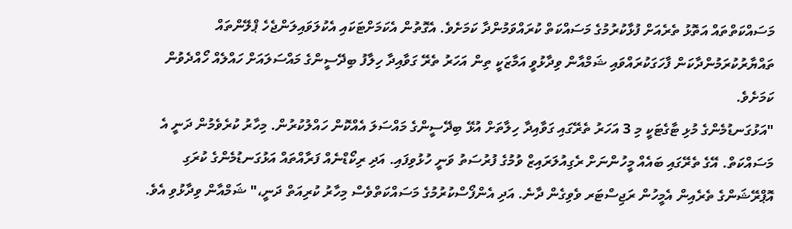މަސައްކަތްތައް އަތޮޅު ތެރެއަށް ފުޅާކުރުމުގެ މަސައްކަތް ކުރައްވަމުންދާ ކަމަށެވެ. އެގޮތުން އެކަމަށްޓަކައި އެކުލަވައިލަންޖެހެ ޕްލޭންތައް ތައްޔާރުކުރަމުންދާކަން ފާހަގަކުރައްވައި ޝަމްއާން ވިދާޅުވީ އަމާޒަކީ ތިން އަހަރު ތެރޭ ގަވާއިދާ ހިލާފު ބިދޭސީންގެ މައްސަލައަށް ހައްލެއް ހޯއްދެވުން ކަމަށެވެ.
"އަޅުގަނޑުމެންގެ މުޅި ޓާގެޓަކީ މި 3 އަހަރު ތެރޭގައި ގަވާއިދާ ހިލާތަށް އުޅޭ ބިދޭސީންގެ މައްސަލަ އެއްކޮން ހައްލުކުރުން. މިހާރު ކުރެވެމުން ދަނީ އެ މަސައްކަތް. އޭގެ ތެރޭގައި ބައެއް މީހުންނަށް ރެގިއުލަރައިޒް ވުމުގެ ފުރުސަތު ވަނީ ހުޅުވިފައި. އަދި ރިކޯޑްނެއް ފަރާއްތައް އަޅުގަނޑުމެންގެ ކުރަގި އޮޕްރޭޝަންގެ ތެރެއިން އެމީހުން ރަޖިސްޓަރ ވެވިގެން ދާނެ. އަދި އެންފޯސްކުރުމުގެ މަސައްކަތްވެސް މިހާރު ކުރިއަތް ދަނީ،" ޝަމްއާން ވިދާޅުވި އެވެ.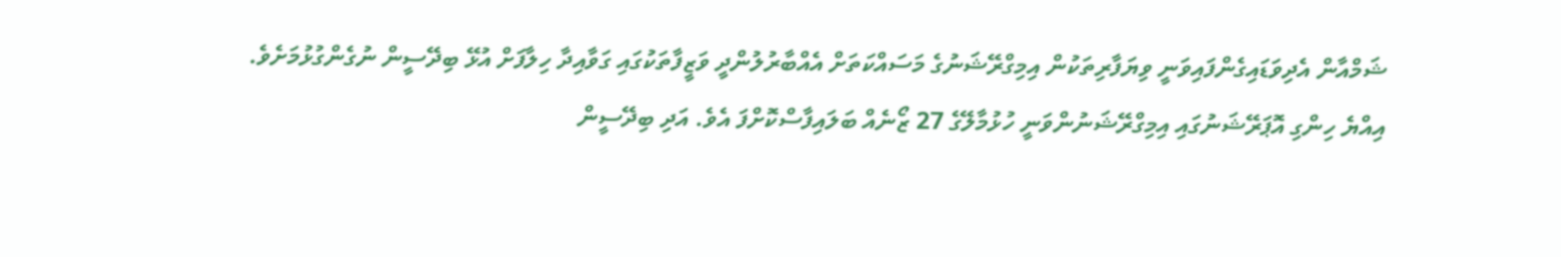ޝަމްއާން އެދިވަޑައިގެންފައިވަނީ ވިޔަފާރިތަކުން އިމިގްރޭޝަނުގެ މަސައްކަތަށް އެއްބާރުލުންދީ ވަޒީފާތަކުގައި ގަވާއިދާ ހިލާފަށް އުޅޭ ބިދޭސީން ނުގެންގުޅުމަށެވެ.
އިއްޔެ ހިންގި އޮޕަރޭޝަނުގައި އިމިގްރޭޝަނުންވަނީ ހުޅުމާލޭގެ 27 ޒޯނެއް ބަލައިފާސްކޮށްފަ އެވެ. އަދި ބިދޭސީން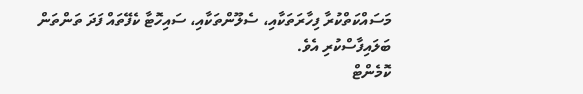މަސައްކަތްކުރާ ފިހާރަތަކާއި، ސެލޫންތަކާއި، ސައިހޮޓާ ކެފޭތައް ފަދަ ތަންތަން ބަލައިފާސްކުރި އެވެ.
ކޮމެންޓް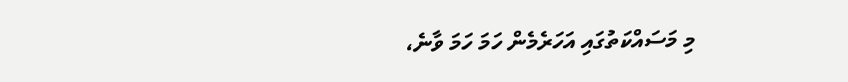މި މަސައްކަތުގައި އަހަރެމެން ހަމަ ހަމަ ވާނެ،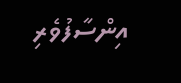އިންސާފުވެރި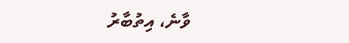ވާނެ، އިތުބާރު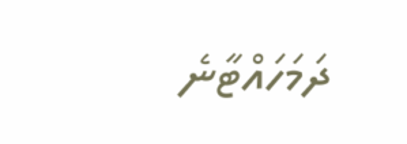ދަމަހައްޓާނެ